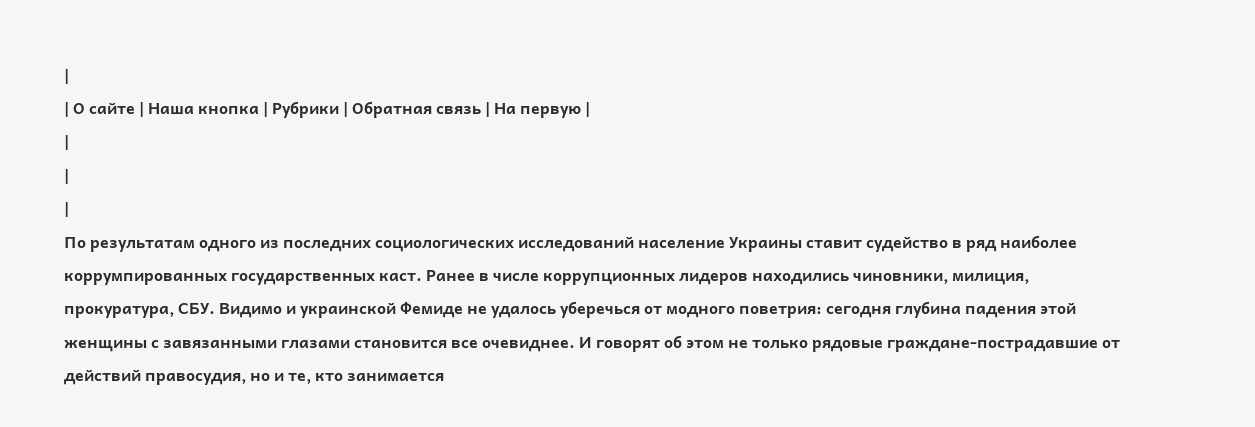|
| О сайте | Наша кнопка | Рубрики | Обратная связь | На первую |
|
|
|
По результатам одного из последних социологических исследований население Украины ставит судейство в ряд наиболее коррумпированных государственных каст. Ранее в числе коррупционных лидеров находились чиновники, милиция, прокуратура, СБУ. Видимо и украинской Фемиде не удалось уберечься от модного поветрия: сегодня глубина падения этой женщины с завязанными глазами становится все очевиднее. И говорят об этом не только рядовые граждане-пострадавшие от действий правосудия, но и те, кто занимается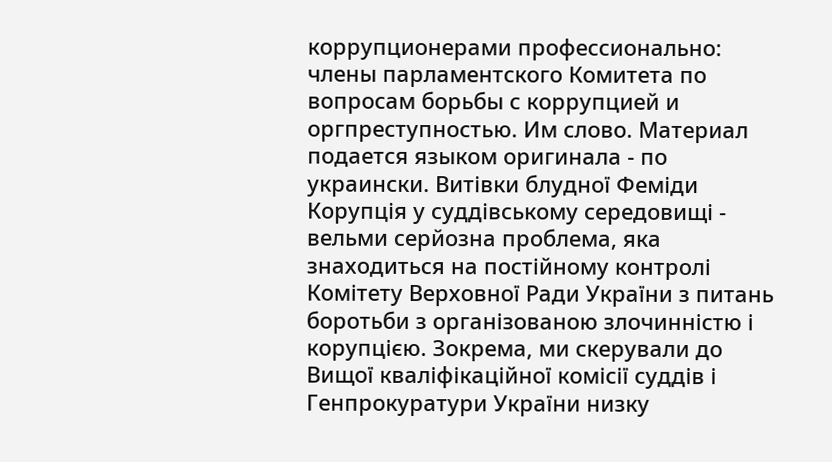коррупционерами профессионально: члены парламентского Комитета по вопросам борьбы с коррупцией и оргпреступностью. Им слово. Материал подается языком оригинала - по украински. Витівки блудної Феміди Корупція у суддівському середовищі - вельми серйозна проблема, яка знаходиться на постійному контролі Комітету Верховної Ради України з питань боротьби з організованою злочинністю і корупцією. Зокрема, ми скерували до Вищої кваліфікаційної комісії суддів і Генпрокуратури України низку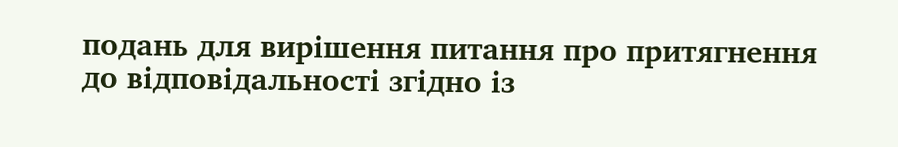подань для вирішення питання про притягнення до відповідальності згідно із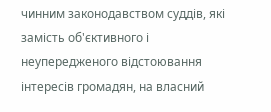чинним законодавством суддів, які замість об'єктивного і неупередженого відстоювання інтересів громадян, на власний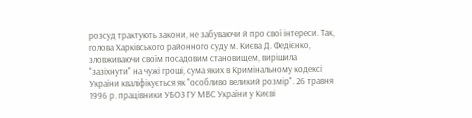розсуд трактують закони, не забуваючи й про свої інтереси. Так, голова Харківського районного суду м. Києва Д. Федієнко, зловживаючи своїм посадовим становищем, вирішила "зазіхнути" на чужі гроші, сума яких в Кримінальному кодексі України кваліфікується як "особливо великий розмір". 26 травня 1996 р. працівники УБОЗ ГУ МВС України у Києві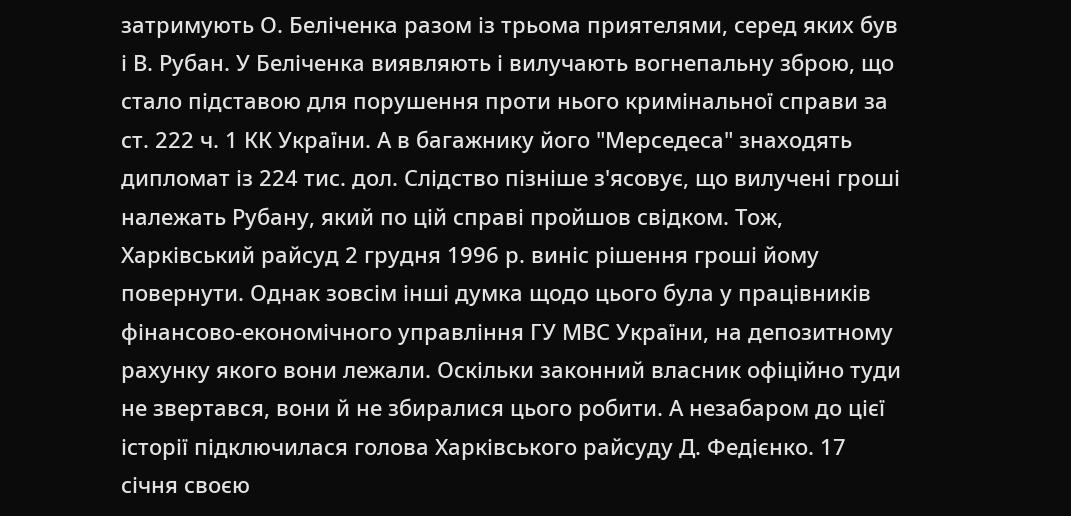затримують О. Беліченка разом із трьома приятелями, серед яких був і В. Рубан. У Беліченка виявляють і вилучають вогнепальну зброю, що стало підставою для порушення проти нього кримінальної справи за ст. 222 ч. 1 КК України. А в багажнику його "Мерседеса" знаходять дипломат із 224 тис. дол. Слідство пізніше з'ясовує, що вилучені гроші належать Рубану, який по цій справі пройшов свідком. Тож, Харківський райсуд 2 грудня 1996 р. виніс рішення гроші йому повернути. Однак зовсім інші думка щодо цього була у працівників фінансово-економічного управління ГУ МВС України, на депозитному рахунку якого вони лежали. Оскільки законний власник офіційно туди не звертався, вони й не збиралися цього робити. А незабаром до цієї історії підключилася голова Харківського райсуду Д. Федієнко. 17 січня своєю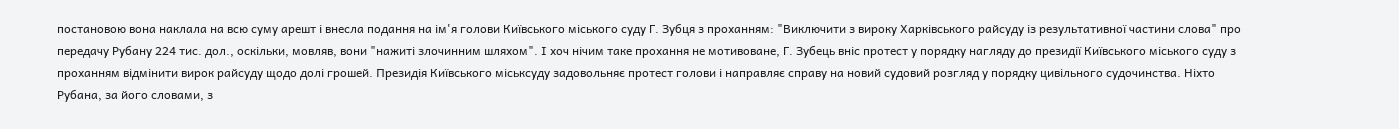постановою вона наклала на всю суму арешт і внесла подання на ім'я голови Київського міського суду Г. Зубця з проханням: "Виключити з вироку Харківського райсуду із результативної частини слова" про передачу Рубану 224 тис. дол., оскільки, мовляв, вони "нажиті злочинним шляхом". І хоч нічим таке прохання не мотивоване, Г. Зубець вніс протест у порядку нагляду до президії Київського міського суду з проханням відмінити вирок райсуду щодо долі грошей. Президія Київського міськсуду задовольняє протест голови і направляє справу на новий судовий розгляд у порядку цивільного судочинства. Ніхто Рубана, за його словами, з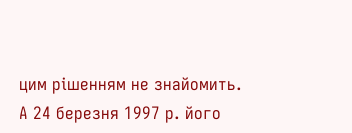цим рішенням не знайомить. А 24 березня 1997 р. його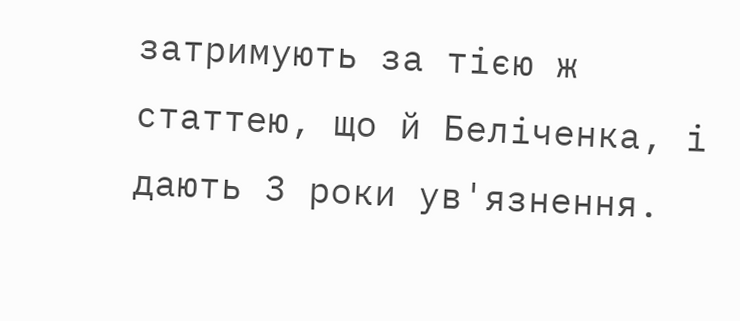затримують за тією ж статтею, що й Беліченка, і дають 3 роки ув'язнення.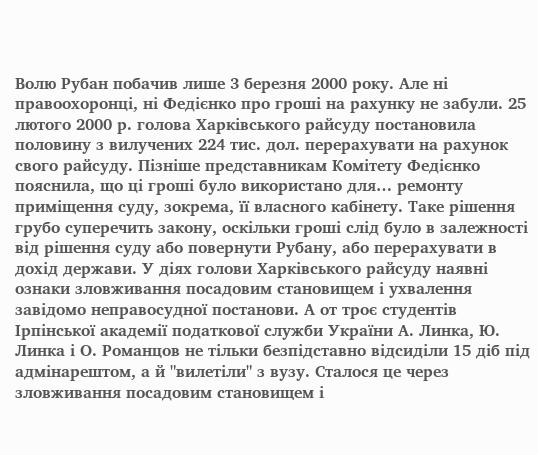Волю Рубан побачив лише 3 березня 2000 року. Але ні правоохоронці, ні Федієнко про гроші на рахунку не забули. 25 лютого 2000 р. голова Харківського райсуду постановила половину з вилучених 224 тис. дол. перерахувати на рахунок свого райсуду. Пізніше представникам Комітету Федієнко пояснила, що ці гроші було використано для… ремонту приміщення суду, зокрема, її власного кабінету. Таке рішення грубо суперечить закону, оскільки гроші слід було в залежності від рішення суду або повернути Рубану, або перерахувати в дохід держави. У діях голови Харківського райсуду наявні ознаки зловживання посадовим становищем і ухвалення завідомо неправосудної постанови. А от троє студентів Ірпінської академії податкової служби України А. Линка, Ю. Линка і О. Романцов не тільки безпідставно відсиділи 15 діб під адмінарештом, а й "вилетіли" з вузу. Сталося це через зловживання посадовим становищем і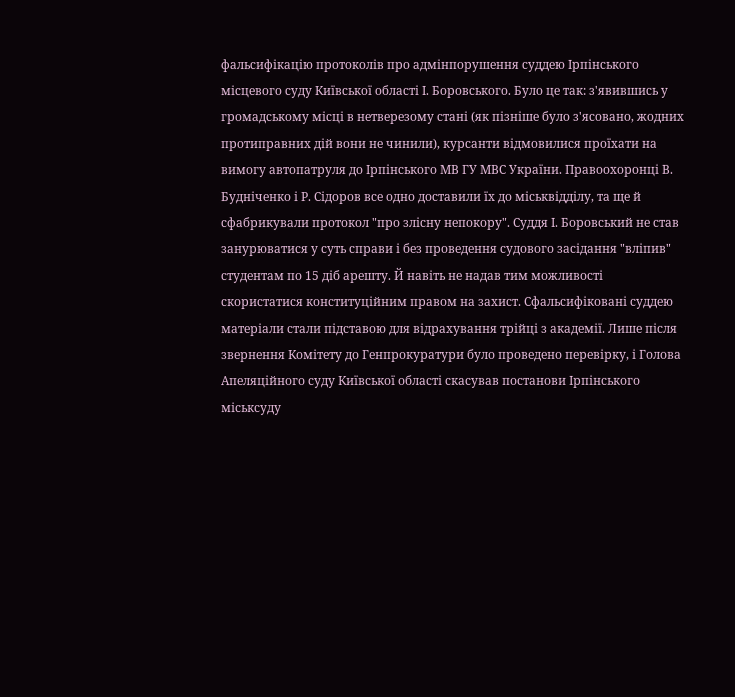фальсифікацію протоколів про адмінпорушення суддею Ірпінського місцевого суду Київської області І. Боровського. Було це так: з'явившись у громадському місці в нетверезому стані (як пізніше було з'ясовано, жодних протиправних дій вони не чинили), курсанти відмовилися проїхати на вимогу автопатруля до Ірпінського МВ ГУ МВС України. Правоохоронці В. Будніченко і Р. Сідоров все одно доставили їх до міськвідділу, та ще й сфабрикували протокол "про злісну непокору". Суддя І. Боровський не став занурюватися у суть справи і без проведення судового засідання "вліпив" студентам по 15 діб арешту. Й навіть не надав тим можливості скористатися конституційним правом на захист. Сфальсифіковані суддею матеріали стали підставою для відрахування трійці з академії. Лише після звернення Комітету до Генпрокуратури було проведено перевірку, і Голова Апеляційного суду Київської області скасував постанови Ірпінського міськсуду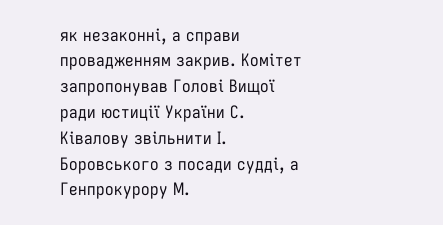як незаконні, а справи провадженням закрив. Комітет запропонував Голові Вищої ради юстиції України С. Ківалову звільнити І. Боровського з посади судді, а Генпрокурору М.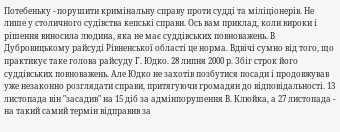Потебеньку - порушити кримінальну справу проти судді та міліціонерів. Не лише у столичного судівства кепські справи. Ось вам приклад, коли вироки і рішення виносила людина, яка не має суддівських повноважень. В Дубровицькому райсуді Рівненської області це норма. Вдвічі сумно від того, що практикує таке голова райсуду Г. Юдко. 28 липня 2000 р. Збіг строк його суддівських повноважень. Але Юдко не захотів позбутися посади і продовжував уже незаконно розглядати справи, притягуючи громадян до відповідальності. 13 листопада він "засадив" на 15 діб за адмінпорушення В. Клюйка, а 27 листопада - на такий самий термін відправив за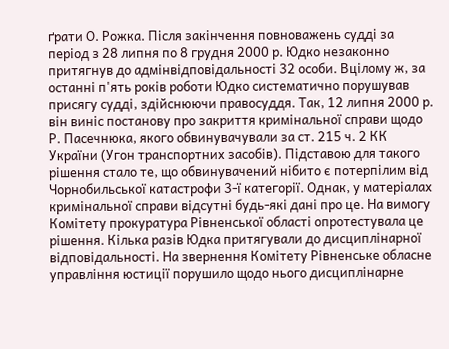ґрати О. Рожка. Після закінчення повноважень судді за період з 28 липня по 8 грудня 2000 р. Юдко незаконно притягнув до адмінвідповідальності 32 особи. Вцілому ж, за останні п'ять років роботи Юдко систематично порушував присягу судді, здійснюючи правосуддя. Так, 12 липня 2000 р. він виніс постанову про закриття кримінальної справи щодо Р. Пасечнюка, якого обвинувачували за ст. 215 ч. 2 КК України (Угон транспортних засобів). Підставою для такого рішення стало те, що обвинувачений нібито є потерпілим від Чорнобильської катастрофи 3-ї категорії. Однак, у матеріалах кримінальної справи відсутні будь-які дані про це. На вимогу Комітету прокуратура Рівненської області опротестувала це рішення. Кілька разів Юдка притягували до дисциплінарної відповідальності. На звернення Комітету Рівненське обласне управління юстиції порушило щодо нього дисциплінарне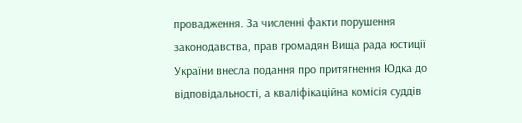провадження. За численні факти порушення законодавства, прав громадян Вища рада юстиції України внесла подання про притягнення Юдка до відповідальності, а кваліфікаційна комісія суддів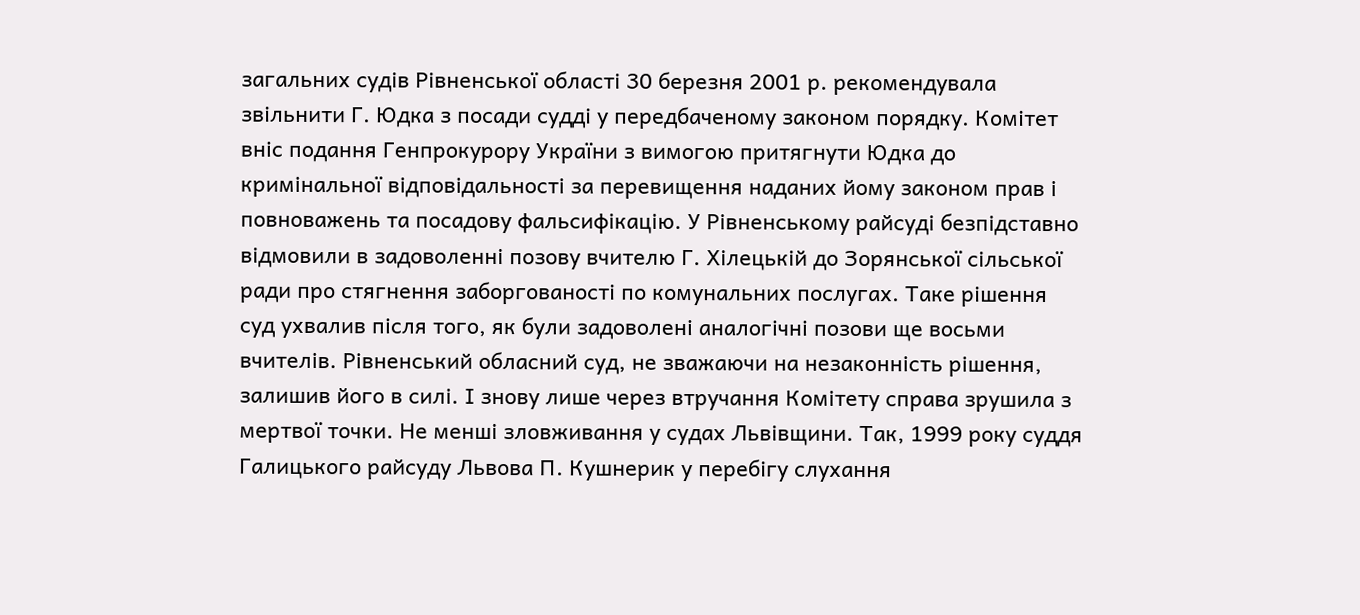загальних судів Рівненської області 30 березня 2001 р. рекомендувала звільнити Г. Юдка з посади судді у передбаченому законом порядку. Комітет вніс подання Генпрокурору України з вимогою притягнути Юдка до кримінальної відповідальності за перевищення наданих йому законом прав і повноважень та посадову фальсифікацію. У Рівненському райсуді безпідставно відмовили в задоволенні позову вчителю Г. Хілецькій до Зорянської сільської ради про стягнення заборгованості по комунальних послугах. Таке рішення суд ухвалив після того, як були задоволені аналогічні позови ще восьми вчителів. Рівненський обласний суд, не зважаючи на незаконність рішення, залишив його в силі. І знову лише через втручання Комітету справа зрушила з мертвої точки. Не менші зловживання у судах Львівщини. Так, 1999 року суддя Галицького райсуду Львова П. Кушнерик у перебігу слухання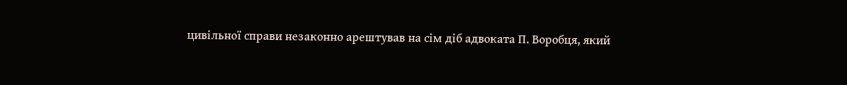цивільної справи незаконно арештував на сім діб адвоката П. Воробця, який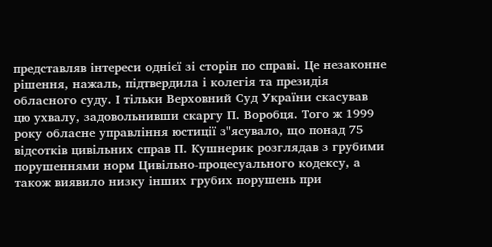представляв інтереси однієї зі сторін по справі. Це незаконне рішення, нажаль, підтвердила і колегія та президія обласного суду. І тільки Верховний Суд України скасував цю ухвалу, задовольнивши скаргу П. Воробця. Того ж 1999 року обласне управління юстиції з"ясувало, що понад 75 відсотків цивільних справ П. Кушнерик розглядав з грубими порушеннями норм Цивільно-процесуального кодексу, а також виявило низку інших грубих порушень при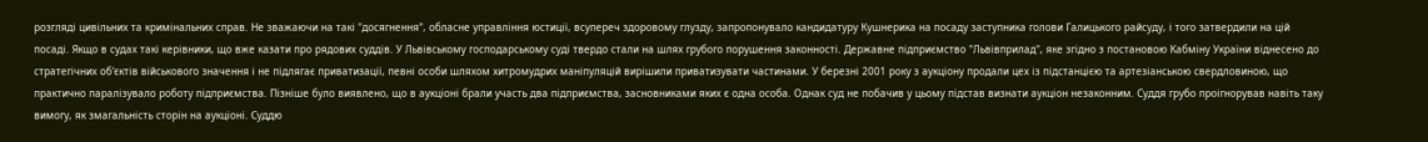розгляді цивільних та кримінальних справ. Не зважаючи на такі "досягнення", обласне управління юстиції, всупереч здоровому глузду, запропонувало кандидатуру Кушнерика на посаду заступника голови Галицького райсуду, і того затвердили на цій посаді. Якщо в судах такі керівники, що вже казати про рядових суддів. У Львівському господарському суді твердо стали на шлях грубого порушення законності. Державне підприємство "Львівприлад", яке згідно з постановою Кабміну України віднесено до стратегічних об'єктів військового значення і не підлягає приватизації, певні особи шляхом хитромудрих маніпуляцій вирішили приватизувати частинами. У березні 2001 року з аукціону продали цех із підстанцією та артезіанською свердловиною, що практично паралізувало роботу підприємства. Пізніше було виявлено, що в аукціоні брали участь два підприємства, засновниками яких є одна особа. Однак суд не побачив у цьому підстав визнати аукціон незаконним. Суддя грубо проігнорував навіть таку вимогу, як змагальність сторін на аукціоні. Суддю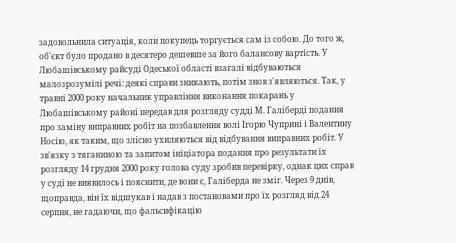задовольнила ситуація, коли покупець торгується сам із собою. До того ж, об'єкт було продано в десятеро дешевше за його балансову вартість. У Любашівському райсуді Одеської області взагалі відбуваються малозрозумілі речі: деякі справи зникають, потім знов з'являються. Так, у травні 2000 року начальник управління виконання покарань у Любашівському районі передав для розгляду судді М. Галіберді подання про заміну виправних робіт на позбавлення волі Ігорю Чуприні і Валентину Носію, як таким, що злісно ухиляються від відбування виправних робіт. У зв'язку з тяганиною та запитом ініціатора подання про результати їх розгляду 14 грудня 2000 року голова суду зробив перевірку, однак цих справ у суді не виявилось і пояснити, де вони є, Галіберда не зміг. Через 9 днів, щоправда, він їх відшукав і надав з постановами про їх розгляд від 24 серпня, не гадаючи, що фальсифікацію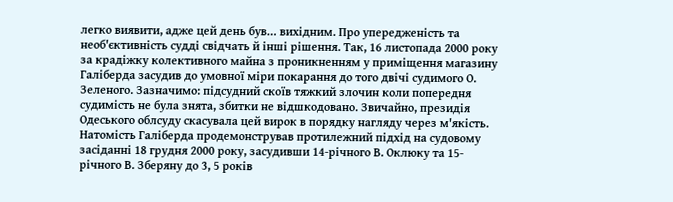легко виявити, адже цей день був… вихідним. Про упередженість та необ'єктивність судді свідчать й інші рішення. Так, 16 листопада 2000 року за крадіжку колективного майна з проникненням у приміщення магазину Галіберда засудив до умовної міри покарання до того двічі судимого О. Зеленого. Зазначимо: підсудний скоїв тяжкий злочин коли попередня судимість не була знята, збитки не відшкодовано. Звичайно, президія Одеського облсуду скасувала цей вирок в порядку нагляду через м'якість. Натомість Галіберда продемонстрував протилежний підхід на судовому засіданні 18 грудня 2000 року, засудивши 14-річного В. Оклюку та 15-річного В. Зберяну до 3, 5 років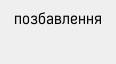позбавлення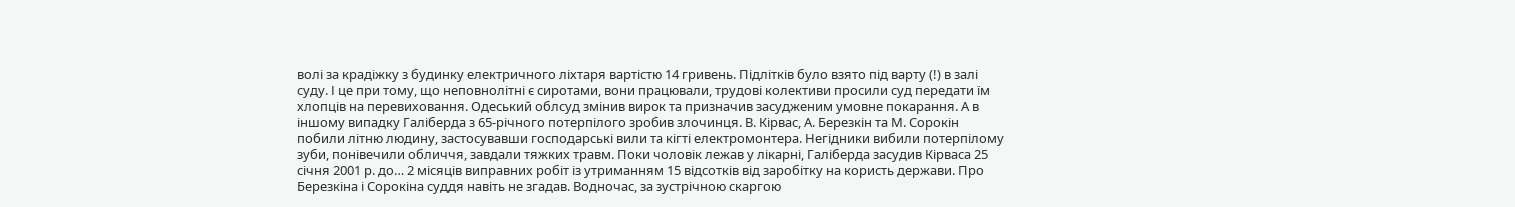волі за крадіжку з будинку електричного ліхтаря вартістю 14 гривень. Підлітків було взято під варту (!) в залі суду. І це при тому, що неповнолітні є сиротами, вони працювали, трудові колективи просили суд передати їм хлопців на перевиховання. Одеський облсуд змінив вирок та призначив засудженим умовне покарання. А в іншому випадку Галіберда з 65-річного потерпілого зробив злочинця. В. Кірвас, А. Березкін та М. Сорокін побили літню людину, застосувавши господарські вили та кігті електромонтера. Негідники вибили потерпілому зуби, понівечили обличчя, завдали тяжких травм. Поки чоловік лежав у лікарні, Галіберда засудив Кірваса 25 січня 2001 р. до… 2 місяців виправних робіт із утриманням 15 відсотків від заробітку на користь держави. Про Березкіна і Сорокіна суддя навіть не згадав. Водночас, за зустрічною скаргою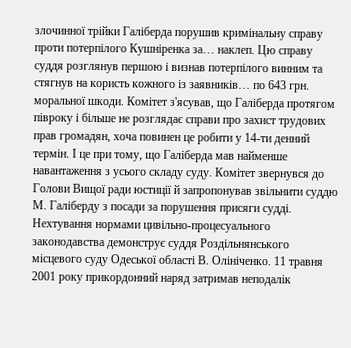злочинної трійки Галіберда порушив кримінальну справу проти потерпілого Кушніренка за… наклеп. Цю справу суддя розглянув першою і визнав потерпілого винним та стягнув на користь кожного із заявників… по 643 грн. моральної шкоди. Комітет з'ясував, що Галіберда протягом півроку і більше не розглядає справи про захист трудових прав громадян, хоча повинен це робити у 14-ти денний термін. І це при тому, що Галіберда мав найменше навантаження з усього складу суду. Комітет звернувся до Голови Вищої ради юстиції й запропонував звільнити суддю М. Галіберду з посади за порушення присяги судді. Нехтування нормами цивільно-процесуального законодавства демонструє суддя Роздільнянського місцевого суду Одеської області В. Олініченко. 11 травня 2001 року прикордонний наряд затримав неподалік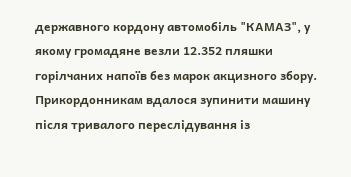державного кордону автомобіль "КАМАЗ", у якому громадяне везли 12.352 пляшки горілчаних напоїв без марок акцизного збору. Прикордонникам вдалося зупинити машину після тривалого переслідування із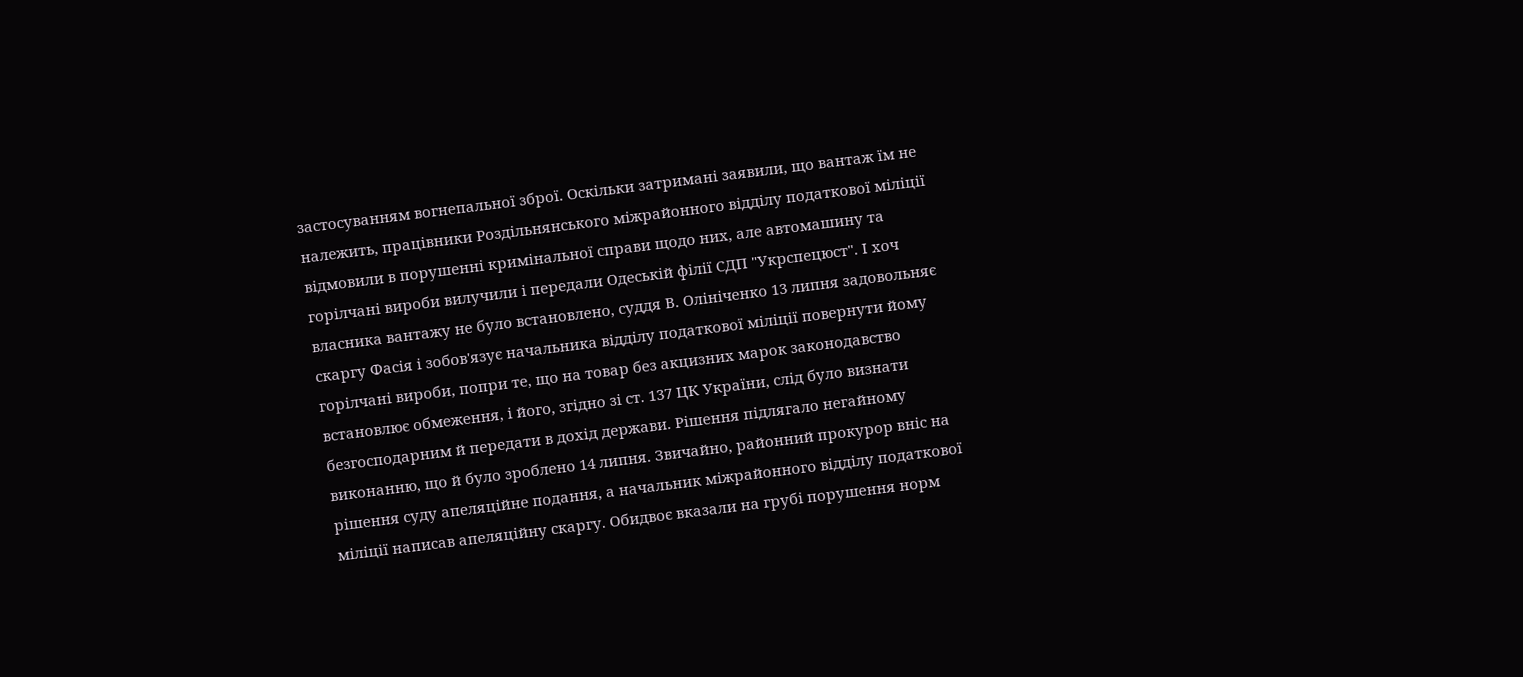застосуванням вогнепальної зброї. Оскільки затримані заявили, що вантаж їм не належить, працівники Роздільнянського міжрайонного відділу податкової міліції відмовили в порушенні кримінальної справи щодо них, але автомашину та горілчані вироби вилучили і передали Одеській філії СДП "Укрспецюст". І хоч власника вантажу не було встановлено, суддя В. Олініченко 13 липня задовольняє скаргу Фасія і зобов'язує начальника відділу податкової міліції повернути йому горілчані вироби, попри те, що на товар без акцизних марок законодавство встановлює обмеження, і його, згідно зі ст. 137 ЦК України, слід було визнати безгосподарним й передати в дохід держави. Рішення підлягало негайному виконанню, що й було зроблено 14 липня. Звичайно, районний прокурор вніс на рішення суду апеляційне подання, а начальник міжрайонного відділу податкової міліції написав апеляційну скаргу. Обидвоє вказали на грубі порушення норм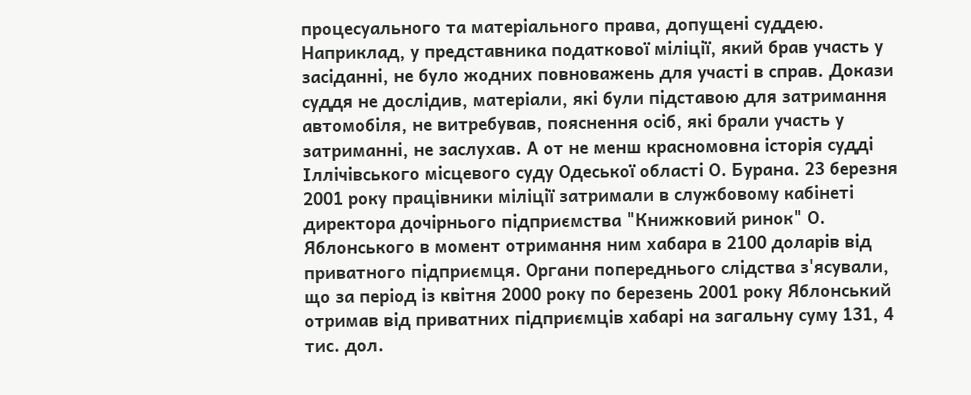процесуального та матеріального права, допущені суддею. Наприклад, у представника податкової міліції, який брав участь у засіданні, не було жодних повноважень для участі в справ. Докази суддя не дослідив, матеріали, які були підставою для затримання автомобіля, не витребував, пояснення осіб, які брали участь у затриманні, не заслухав. А от не менш красномовна історія судді Іллічівського місцевого суду Одеської області О. Бурана. 23 березня 2001 року працівники міліції затримали в службовому кабінеті директора дочірнього підприємства "Книжковий ринок" О. Яблонського в момент отримання ним хабара в 2100 доларів від приватного підприємця. Органи попереднього слідства з'ясували, що за період із квітня 2000 року по березень 2001 року Яблонський отримав від приватних підприємців хабарі на загальну суму 131, 4 тис. дол.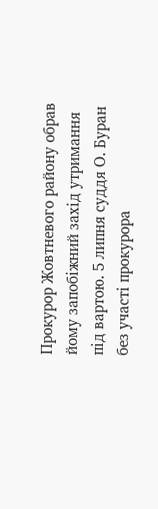Прокурор Жовтневого району обрав йому запобіжний захід утримання під вартою. 5 липня суддя О. Буран без участі прокурора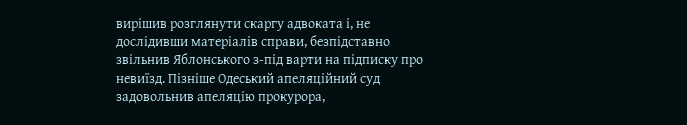вирішив розглянути скаргу адвоката і, не дослідивши матеріалів справи, безпідставно звільнив Яблонського з-під варти на підписку про невиїзд. Пізніше Одеський апеляційний суд задовольнив апеляцію прокурора,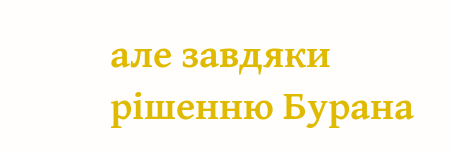але завдяки рішенню Бурана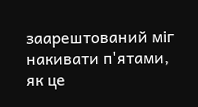заарештований міг накивати п'ятами, як це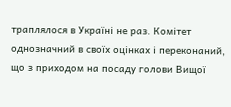траплялося в Україні не раз. Комітет однозначний в своїх оцінках і переконаний, що з приходом на посаду голови Вищої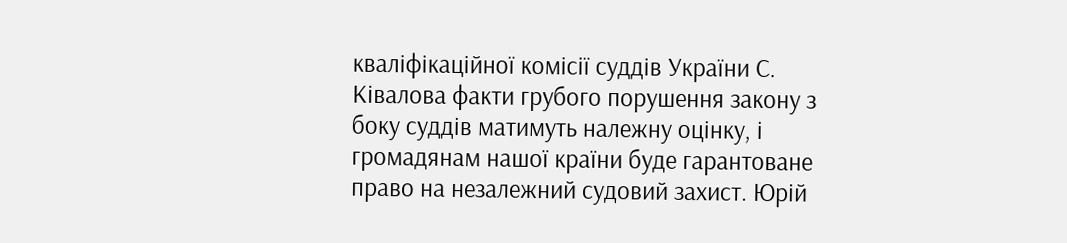кваліфікаційної комісії суддів України С. Ківалова факти грубого порушення закону з боку суддів матимуть належну оцінку, і громадянам нашої країни буде гарантоване право на незалежний судовий захист. Юрій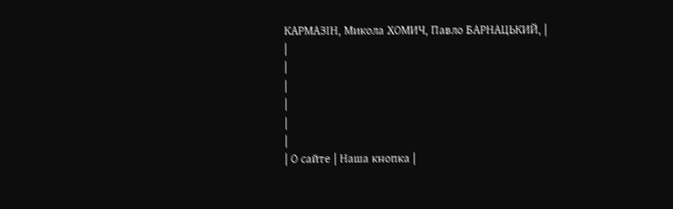КАРМАЗІН, Микола ХОМИЧ, Павло БАРНАЦЬКИЙ, |
|
|
|
|
|
|
| О сайте | Наша кнопка |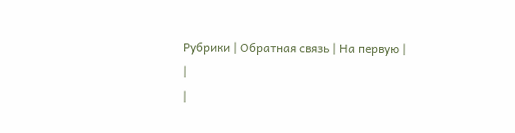Рубрики | Обратная связь | На первую |
|
|